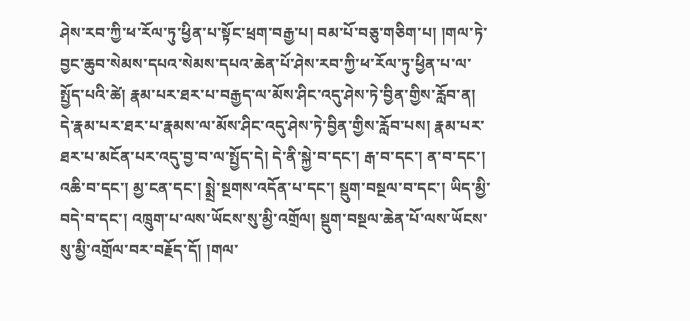ཤེས་རབ་ཀྱི་ཕ་རོལ་ཏུ་ཕྱིན་པ་སྟོང་ཕྲག་བརྒྱ་པ། བམ་པོ་བཅུ་གཅིག་པ། །གལ་ཏེ་བྱང་ཆུབ་སེམས་དཔའ་སེམས་དཔའ་ཆེན་པོ་ཤེས་རབ་ཀྱི་ཕ་རོལ་ཏུ་ཕྱིན་པ་ལ་སྤྱོད་པའི་ཚེ། རྣམ་པར་ཐར་པ་བརྒྱད་ལ་མོས་ཤིང་འདུ་ཤེས་ཏེ་བྱིན་གྱིས་རློབ་ན། དེ་རྣམ་པར་ཐར་པ་རྣམས་ལ་མོས་ཤིང་འདུ་ཤེས་ཏེ་བྱིན་གྱིས་རློབ་པས། རྣམ་པར་ཐར་པ་མངོན་པར་འདུ་བྱ་བ་ལ་སྤྱོད་དེ། དེ་ནི་སྐྱེ་བ་དང་། རྒ་བ་དང་། ན་བ་དང་། འཆི་བ་དང་། མྱ་ངན་དང་། སྨྲེ་སྔགས་འདོན་པ་དང་། སྡུག་བསྔལ་བ་དང་། ཡིད་མྱི་བདེ་བ་དང་། འཁྲུག་པ་ལས་ཡོངས་སུ་མྱི་འགྲོལ། སྡུག་བསྔལ་ཆེན་པོ་ལས་ཡོངས་སུ་མྱི་འགྲོལ་བར་བརྗོད་དོ། །གལ་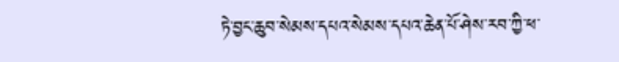ཏེ་བྱང་ཆུབ་སེམས་དཔའ་སེམས་དཔའ་ཆེན་པོ་ཤེས་རབ་ཀྱི་ཕ་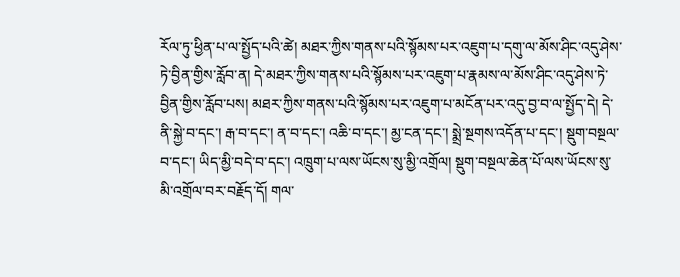རོལ་ཏུ་ཕྱིན་པ་ལ་སྤྱོད་པའི་ཚེ། མཐར་ཀྱིས་གནས་པའི་སྙོམས་པར་འཇུག་པ་དགུ་ལ་མོས་ཤིང་འདུ་ཤེས་ཏེ་བྱིན་གྱིས་རློབ་ན། དེ་མཐར་ཀྱིས་གནས་པའི་སྙོམས་པར་འཇུག་པ་རྣམས་ལ་མོས་ཤིང་འདུ་ཤེས་ཏེ་བྱིན་གྱིས་རློབ་པས། མཐར་ཀྱིས་གནས་པའི་སྙོམས་པར་འཇུག་པ་མངོན་པར་འདུ་བྱ་བ་ལ་སྤྱོད་དེ། དེ་ནི་སྐྱེ་བ་དང་། རྒ་བ་དང་། ན་བ་དང་། འཆི་བ་དང་། མྱ་ངན་དང་། སྨྲེ་སྔགས་འདོན་པ་དང་། སྡུག་བསྔལ་བ་དང་། ཡིད་མྱི་བདེ་བ་དང་། འཁྲུག་པ་ལས་ཡོངས་སུ་མྱི་འགྲོལ། སྡུག་བསྔལ་ཆེན་པོ་ལས་ཡོངས་སུ་མི་འགྲོལ་བར་བརྗོད་དོ། གལ་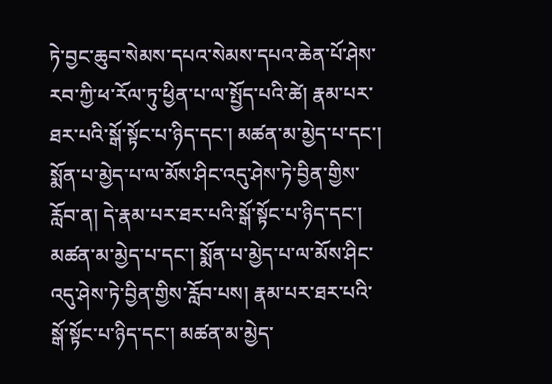ཏེ་བྱང་ཆུབ་སེམས་དཔའ་སེམས་དཔའ་ཆེན་པོ་ཤེས་རབ་ཀྱི་ཕ་རོལ་ཏུ་ཕྱིན་པ་ལ་སྤྱོད་པའི་ཚེ། རྣམ་པར་ཐར་པའི་སྒོ་སྟོང་པ་ཉིད་དང་། མཚན་མ་མྱེད་པ་དང་། སྨོན་པ་མྱེད་པ་ལ་མོས་ཤིང་འདུ་ཤེས་ཏེ་བྱིན་གྱིས་རློབ་ན། དེ་རྣམ་པར་ཐར་པའི་སྒོ་སྟོང་པ་ཉིད་དང་། མཚན་མ་མྱེད་པ་དང་། སྨོན་པ་མྱེད་པ་ལ་མོས་ཤིང་འདུ་ཤེས་ཏེ་བྱིན་གྱིས་རློབ་པས། རྣམ་པར་ཐར་པའི་སྒོ་སྟོང་པ་ཉིད་དང་། མཚན་མ་མྱེད་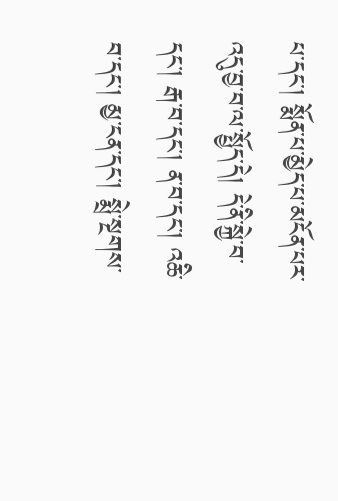པ་དང་། སྨོན་པ་མྱེད་པ་མངོན་པར་འདུ་བྱ་བ་ལ་སྤྱོད་དེ། དེ་ནི་སྐྱེ་བ་དང་། རྒ་བ་དང་། ན་བ་དང་། འཆི་བ་དང་། མྱ་ངན་དང་། སྨྲེ་སྔགས་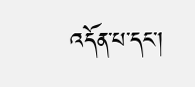འདོན་པ་དང་།